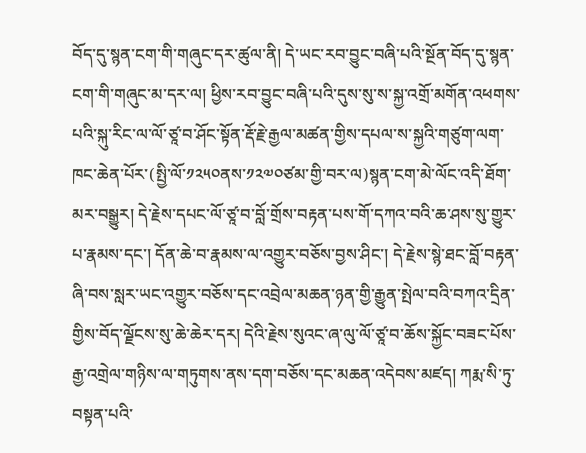བོད་དུ་སྙན་ངག་གི་གཞུང་དར་ཚུལ་ནི། དེ་ཡང་རབ་བྱུང་བཞི་པའི་སྔོན་བོད་དུ་སྙན་ངག་གི་གཞུང་མ་དར་ལ། ཕྱིས་རབ་བྱུང་བཞི་པའི་དུས་སུ་ས་སྐྱ་འགྲོ་མགོན་འཕགས་པའི་སྐུ་རིང་ལ་ལོ་ཙཱ་བ་ཤོང་སྟོན་རྡོ་རྗེ་རྒྱལ་མཚན་གྱིས་དཔལ་ས་སྐྱའི་གཙུག་ལག་ཁང་ཆེན་པོར་(སྤྱི་ལོ་༡༢༥༠ནས་༡༢༧༠ཙམ་གྱི་བར་ལ)སྙན་ངག་མེ་ལོང་འདི་ཐོག་མར་བསྒྱུར། དེ་རྗེས་དཔང་ལོ་ཙཱ་བ་བློ་གྲོས་བརྟན་པས་གོ་དཀའ་བའི་ཆ་ཤས་སུ་གྱུར་པ་རྣམས་དང་། དོན་ཆེ་བ་རྣམས་ལ་འགྱུར་བཅོས་བྱས་ཤིང་། དེ་རྗེས་སྙེ་ཐང་བློ་བརྟན་ཞི་བས་སླར་ཡང་འགྱུར་བཅོས་དང་འབྲེལ་མཆན་ཉན་གྱི་རྒྱུན་སྤེལ་བའི་བཀའ་དྲིན་གྱིས་བོད་ལྗོངས་སུ་ཆེ་ཆེར་དར། དེའི་རྗེས་སུའང་ཞ་ལུ་ལོ་ཙཱ་བ་ཆོས་སྐྱོང་བཟང་པོས་རྒྱ་འགྲེལ་གཉིས་ལ་གཏུགས་ནས་དག་བཅོས་དང་མཆན་འདེབས་མཛད། ཀརྨ་སི་ཏུ་བསྟན་པའི་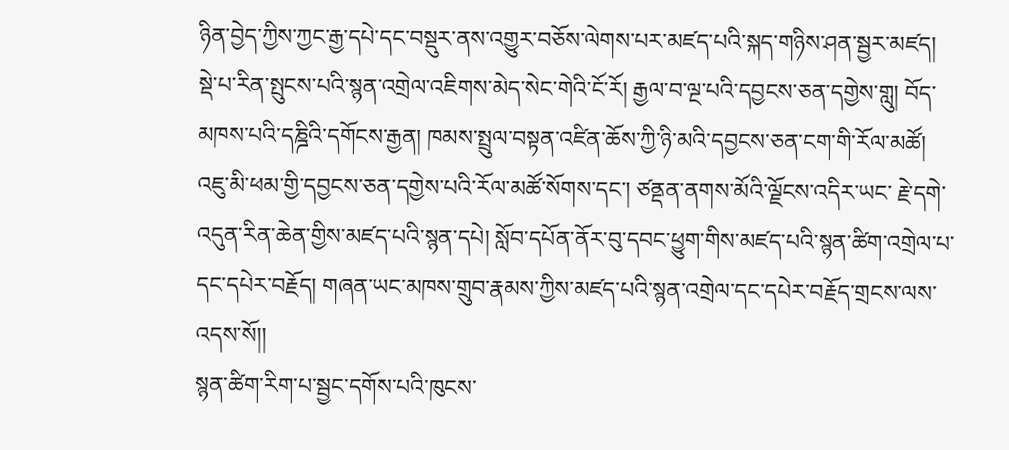ཉིན་བྱེད་ཀྱིས་ཀྱང་རྒྱ་དཔེ་དང་བསྡུར་ནས་འགྱུར་བཅོས་ལེགས་པར་མཛད་པའི་སྐད་གཉིས་ཤན་སྦྱར་མཛད། སྡེ་པ་རིན་སྤུངས་པའི་སྙན་འགྲེལ་འཇིགས་མེད་སེང་གེའི་ངོ་རོ། རྒྱལ་བ་ལྔ་པའི་དབྱངས་ཅན་དགྱེས་གླུ། བོད་མཁས་པའི་དཎྜིའི་དགོངས་རྒྱན། ཁམས་སྤྲུལ་བསྟན་འཛིན་ཆོས་ཀྱི་ཉི་མའི་དབྱངས་ཅན་ངག་གི་རོལ་མཚོ། འཇུ་མི་ཕམ་གྱི་དབྱངས་ཅན་དགྱེས་པའི་རོལ་མཚོ་སོགས་དང་། ཙནྡན་ནགས་མོའི་ལྗོངས་འདིར་ཡང་ རྗེ་དགེ་འདུན་རིན་ཆེན་གྱིས་མཛད་པའི་སྙན་དཔེ། སློབ་དཔོན་ནོར་བུ་དབང་ཕྱུག་གིས་མཛད་པའི་སྙན་ཚིག་འགྲེལ་པ་དང་དཔེར་བརྗོད། གཞན་ཡང་མཁས་གྲུབ་རྣམས་ཀྱིས་མཛད་པའི་སྙན་འགྲེལ་དང་དཔེར་བརྗོད་གྲངས་ལས་འདས་སོ།།
སྙན་ཚིག་རིག་པ་སྦྱང་དགོས་པའི་ཁུངས་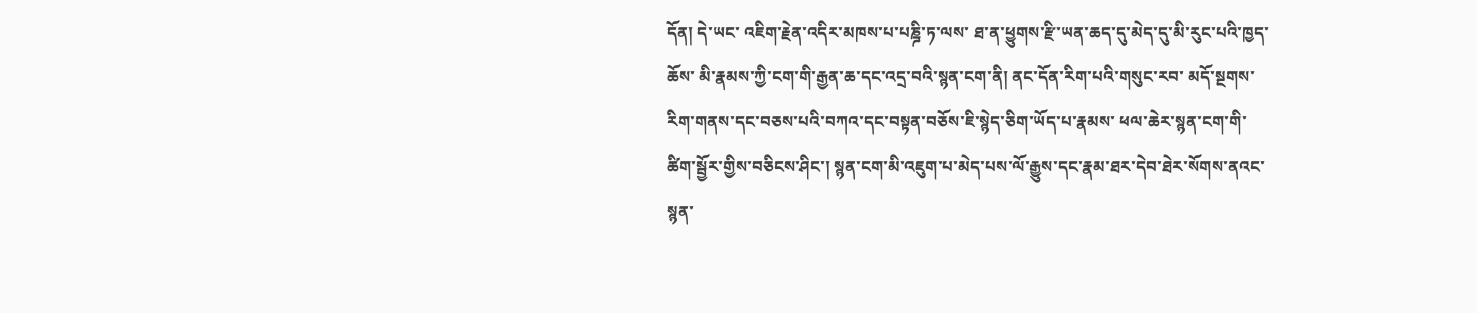དོན། དེ་ཡང་ འཇིག་རྗེན་འདིར་མཁས་པ་པཎྜི་ཏ་ལས་ ཐ་ན་ཕྱུགས་རྫི་ཡན་ཆད་དུ་མེད་དུ་མི་རུང་པའི་ཁྱད་ཆོས་ མི་རྣམས་ཀྱི་ངག་གི་རྒྱན་ཆ་དང་འདྲ་བའི་སྙན་ངག་ནི། ནང་དོན་རིག་པའི་གསུང་རབ་ མདོ་སྔགས་རིག་གནས་དང་བཅས་པའི་བཀའ་དང་བསྟན་བཅོས་ཇི་སྙེད་ཅིག་ཡོད་པ་རྣམས་ ཕལ་ཆེར་སྙན་ངག་གི་ཚིག་སྦྱོར་གྱིས་བཅིངས་ཤིང་། སྙན་ངག་མི་འཇུག་པ་མེད་པས་ལོ་རྒྱུས་དང་རྣམ་ཐར་དེབ་ཐེར་སོགས་ནའང་སྙན་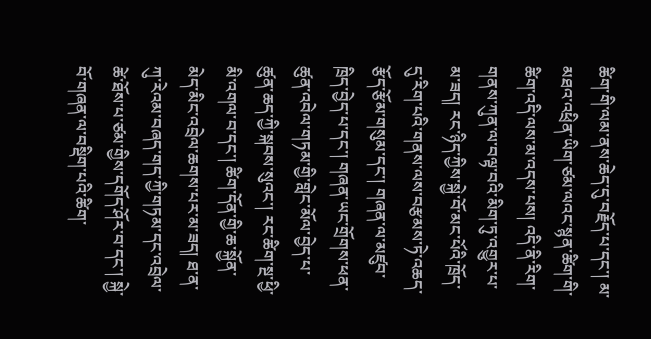ཚིག་གི་ལམ་ནས་ཆེད་དུ་བརྗོད་པ་དང་། མ་མཐའ་འཕྲིན་ཡིག་ཙམ་ལའང་སྙན་ཚིག་གི་ཚིག་འདི་ལས་མ་འདས་པས། འདི་ནི་རིག་གནས་ཀུན་ལ་བལྟ་བའི་མིག་ཏུ་འགྱུར་པ་མ་ཟད། རང་ཉིད་ཀྱིས་སྐྱེ་བོ་མང་པོའི་ཁྲོད་དུ་རིག་པའི་གནས་ལས་བརྩམས་ཏེ་འཆད་རྩོད་རྩོམ་གསུམ་དང་། གཞན་ལ་མཛུབ་ཁྲིད་བྱེད་པ་དང་། གཞན་ཡང་གྲོགས་ཕན་ཚུན་འབེལ་གཏམ་གྱི་གླེང་མོལ་བྱེད་པ་ཚུན་ཆད་ཀྱི་སྐབས་སུའང་། རང་ཚིག་སྔ་ཕྱི་མི་འགལ་བ་དང་། ཚིག་དོན་གྱི་ཆ་སྐྱོན་མེད་མིང་འབྲེལ་ཆགས་པར་མ་ཟད། ཐ་ན་ཀུ་རེའམ་བཞད་གད་ཀྱི་གཏམ་དང་འབྲེལ་ཚེ་ཐོས་པ་ཙམ་གྱིས་དགོད་ཤོར་བ་དང་། སྐྱེ་བོ་གཞན་ལ་བསྡིག་པའི་ཚིག་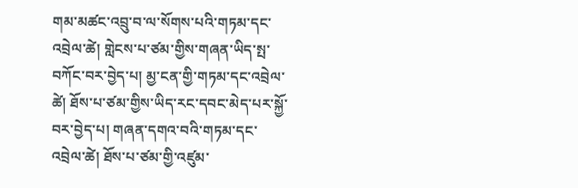གམ་མཚང་འབྲུ་བ་ལ་སོགས་པའི་གཏམ་དང་འབྲེལ་ཚེ། གླེངས་པ་ཙམ་གྱིས་གཞན་ཡིད་སྤ་བཀོང་བར་བྱེད་པ། མྱ་ངན་གྱི་གཏམ་དང་འབྲེལ་ཚེ། ཐོས་པ་ཙམ་གྱིས་ཡིད་རང་དབང་མེད་པར་སྐྱོ་བར་བྱེད་པ། གཞན་དགའ་བའི་གཏམ་དང་འབྲེལ་ཚེ། ཐོས་པ་ཙམ་གྱི་འཛུམ་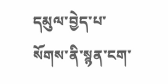དམུལ་བྱེད་པ་སོགས་ནི་སྙན་ངག་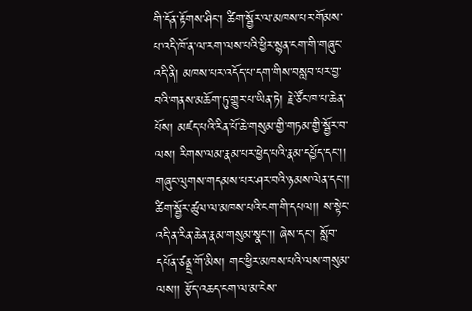གི་དོན་རྟོགས་ཤིང་། ཚིག་སྦྱོར་ལ་མཁས་པར་གོམས་པ་འདི་ཁོ་ན་ལ་རག་ལས་པའི་ཕྱིར་སྙན་ངག་གི་གཞུང་འདི་ནི། མཁས་པར་འདོད་པ་དག་གིས་བསླབ་པར་བྱ་བའི་གནས་མཆོག་ཏུ་གྱུར་པ་ཡིན་ཏེ། རྗེ་ཙོང་ཁ་པ་ཆེན་པོས། མཛད་པའི་རིན་པོ་ཆེ་གསུམ་གྱི་གཏམ་གྱི་སྦྱོར་བ་ལས། རིགས་ལམ་རྣམ་པར་ཕྱེད་པའི་རྣམ་དཔྱོད་དང་།། གཞུང་ལུགས་གདམས་པར་ཤར་བའི་ཉམས་ལེན་དང་།། ཚིག་སྦྱོར་ཚུལ་ལ་མཁས་པའི་ངག་གི་དཔལ།། ས་སྟེང་འདི་ན་རིན་ཆེན་རྣམ་གསུམ་སྣང་།། ཞེས་དང་། སློབ་དཔོན་ཙནྡྲ་གོ་མིས། གང་ཕྱིར་མཁས་པའི་ལས་གསུམ་ལས།། རྩོད་འཆད་ངག་ལ་མ་ངེས་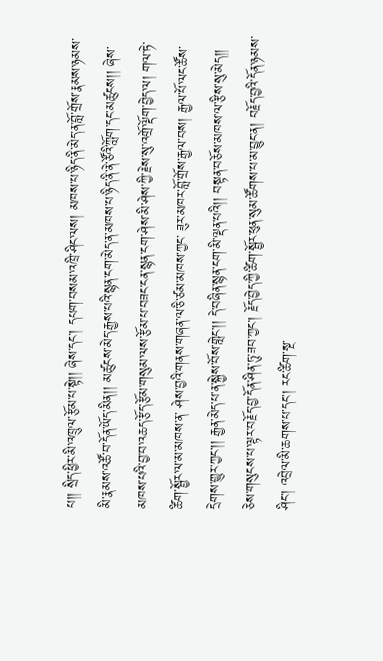པ།། སྲིད་ཕྱིར་མི་འཁྲུལ་རྩོམ་པ་སྟེ།། ཞེས་དང་། དཔག་བསམ་འཁྲི་ཤིང་ལས། མཁས་པ་ཉིད་ནི་མེད་ན་བློ་གྲོས་རྣམས་ཉམས་མི་རྣམས་འཚོ་བ་དོན་ཡོད་མིན།། མཚུངས་མེད་རྒྱས་པའི་སྙན་ངག་མེད་ན་མཁས་པ་ཉིད་ནི་ནེ་ཙོའི་ཀློག་དང་མཚུངས།། ཞེས་མཁས་པའི་བྱ་བ་འཆད་རྩོད་རྩོམ་གསུམ་ལས་རྩོམ་པ་བཟང་ངན་སྙན་ངག་ཤེས་མི་ཤེས་ཀྱི་རྗེས་སུ་འགྲོ་ལྡོག་བྱེད་ལ། གལ་ཏེ་ཚིག་སྦྱོར་ལ་མ་མཁས་ན་ ཤེས་བྱའི་གནས་གཞན་ལ་ཅི་ཙམ་མཁས་ཀྱང་ ཟུར་མཁར་བློ་གྲོས་རྒྱལ་བས། རྒྱལ་པོ་ལང་ཚོས་དྲེགས་གྱུར་ཀྱང་།། རྒྱན་མེད་པ་ན་སྐྱེས་བོས་གླེང་།། དེ་བཞིན་སྙན་ངག་མི་ལྡན་པའི།། བསྟན་བཅོས་མཁས་ལ་རྩིས་སུ་མེད།། ཅེས་གསུངས་པ་ལྟར་བརྗོད་བྱ་དོན་ཤིན་ཏུ་ཟབ་ཀྱང་། རྗོད་བྱེད་ཀྱི་ཚིག་སྦྱོར་ཕུན་སུམ་ཚོགས་པ་མ་བྱུང་ན། བརྗོད་བྱའི་དོན་ཉམས་ཤིང་། འབྲེལ་མི་ཆགས་པ་དང་། རང་ཚིག་སྔ་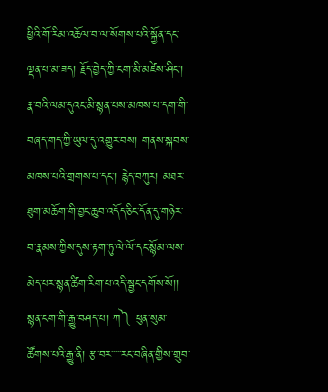ཕྱིའི་གོ་རིམ་འཆོལ་བ་ལ་སོགས་པའི་སྐྱོན་དང་ལྡན་པ་མ་ཟད། རྗོད་བྱེད་ཀྱི་ངག་མི་མཛེས་ཤིང་། རྣ་བའི་ལམ་དུའང་མི་སྙན་པས་མཁས་པ་དག་གི་བཞད་གད་ཀྱི་ཡུལ་དུ་འགྱུར་བས། གནས་སྐབས་མཁས་པའི་གྲགས་པ་དང་། རྙེད་བཀུར། མཐར་ཐུག་མཆོག་གི་བྱང་ཆུབ་འདོད་ཅིང་དོན་དུ་གཉེར་བ་རྣམས་ཀྱིས་དུས་རྟག་ཏུ་ལེ་ལོ་དང་སྙོམ་ལས་མེད་པར་སྙན་ཚིག་རིག་པ་འདི་སྦྱང་དགོས་སོ།།
སྙན་ངག་གི་རྒྱུ་བཤད་པ། ཀ༽ ཕུན་སུམ་ཚོགས་པའི་རྒྱུ་ནི། རྩ་བར་་་་་རང་བཞིན་གྱིས་གྲུབ་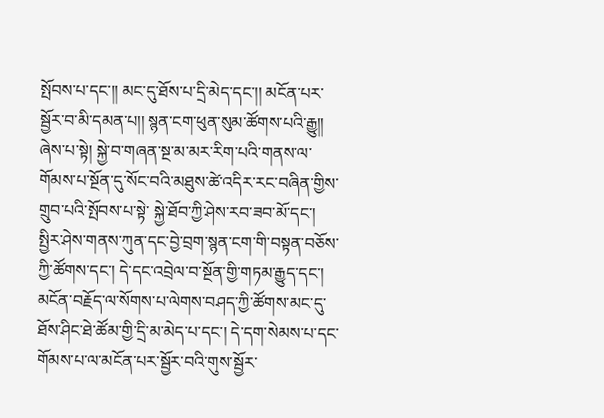སྤོབས་པ་དང་།། མང་དུ་ཐོས་པ་དྲི་མེད་དང་།། མངོན་པར་སྦྱོར་བ་མི་དམན་པ།། སྙན་ངག་ཕུན་སུམ་ཚོགས་པའི་རྒྱུ།། ཞེས་པ་སྟེ། སྐྱེ་བ་གཞན་སྔ་མ་མར་རིག་པའི་གནས་ལ་གོམས་པ་སྔོན་དུ་སོང་བའི་མཐུས་ཚེ་འདིར་རང་བཞིན་གྱིས་གྲུབ་པའི་སྤོབས་པ་སྟེ་ སྐྱེ་ཐོབ་ཀྱི་ཤེས་རབ་ཟབ་མོ་དང་། སྤྱིར་ཤེས་གནས་ཀུན་དང་བྱེ་བྲག་སྙན་ངག་གི་བསྟན་བཅོས་ཀྱི་ཚོགས་དང་། དེ་དང་འབྲེལ་བ་སྔོན་གྱི་གཏམ་རྒྱུད་དང་། མངོན་བརྗོད་ལ་སོགས་པ་ལེགས་བཤད་ཀྱི་ཚོགས་མང་དུ་ཐོས་ཤིང་ཐེ་ཚོམ་གྱི་དྲི་མ་མེད་པ་དང་། དེ་དག་སེམས་པ་དང་གོམས་པ་ལ་མངོན་པར་སྦྱོར་བའི་གུས་སྦྱོར་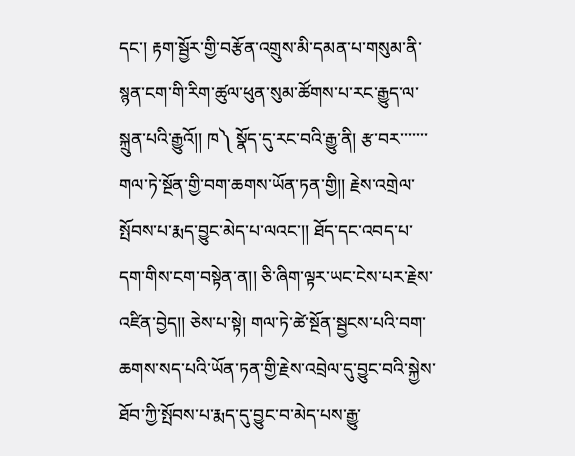དང་། རྟག་སྦྱོར་གྱི་བརྩོན་འགྲུས་མི་དམན་པ་གསུམ་ནི་སྙན་ངག་གི་རིག་ཚུལ་ཕུན་སུམ་ཚོགས་པ་རང་རྒྱུད་ལ་སྐྲུན་པའི་རྒྱུའོ།། ཁ༽ སྣོད་དུ་རང་བའི་རྒྱུ་ནི། རྩ་བར་་་་་་་གལ་ཏེ་སྔོན་གྱི་བག་ཆགས་ཡོན་ཏན་གྱི།། རྗེས་འགྲེལ་སྤོབས་པ་རྨད་བྱུང་མེད་པ་ལའང་།། ཐོད་དང་འབད་པ་དག་གིས་ངག་བསྟེན་ན།། ཅི་ཞིག་ལྟར་ཡང་ངེས་པར་རྗེས་འཛིན་བྱེད།། ཅེས་པ་སྟེ། གལ་ཏེ་ཚེ་སྔོན་སྦྱངས་པའི་བག་ཆགས་སད་པའི་ཡོན་ཏན་གྱི་རྗེས་འབྲེལ་དུ་བྱུང་བའི་སྐྱེས་ཐོབ་ཀྱི་སྤོབས་པ་རྨད་དུ་བྱུང་བ་མེད་པས་རྒྱུ་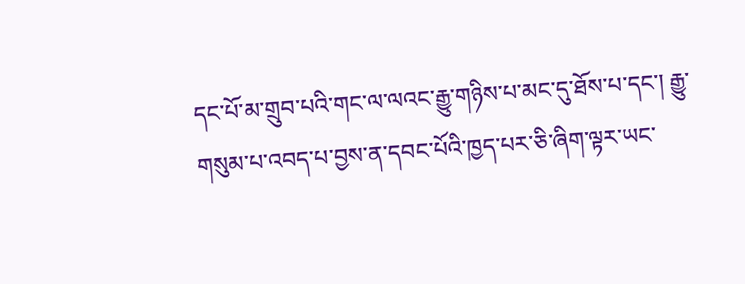དང་པོ་མ་གྲུབ་པའི་གང་ལ་ལའང་རྒྱུ་གཉིས་པ་མང་དུ་ཐོས་པ་དང་། རྒྱུ་གསུམ་པ་འབད་པ་བྱས་ན་དབང་པོའི་ཁྱད་པར་ཅི་ཞིག་ལྟར་ཡང་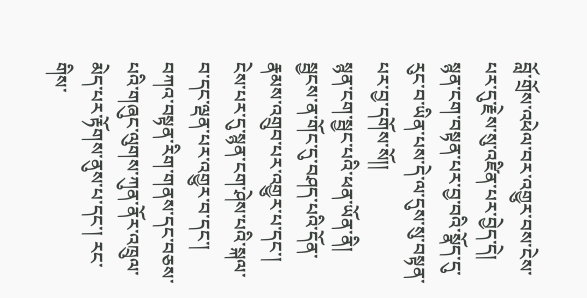བློ་གྲོས་འཕེལ་བར་འགྱུར་བས་ངེས་པར་དུ་རྗེས་སུ་འཛིན་པར་བྱེད་དེ། སྙན་ངག་བསྟན་པར་བྱ་བའི་སྣོད་དུ་རུང་བ་ཡིན་པས་དེ་ལ་དུས་སུ་བསྟན་པར་བྱ་དགོས་སོ།།
སྙན་ངག་སྦྱང་པའི་ཕན་ཡོན་ནི། སྦྱངས་ན་གོང་དུ་བཤད་པའི་དོན་རྣམས་འགྲུབ་པར་འགྱུར་པ་དང་། ངེས་པར་དུ་སྙན་ངག་ཤེས་པའི་སྐལ་བ་དང་ལྡན་པར་འགྱུར་བ་དང་། བཀའ་བསྟན་རིག་གནས་དང་བཅས་པའི་གཞུང་ལུགས་ཀུན་ནོར་འཁྲུལ་མེད་པར་རྟོགས་ནུས་པ་དང་། རང་གིས་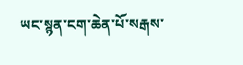ཡང་སྙན་ངག་ཆེན་པོ་སརྒས་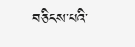བཅིངས་པའི་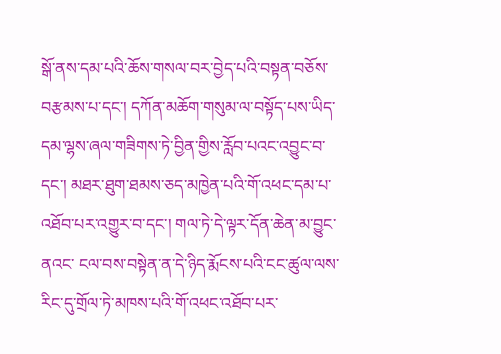སྒོ་ནས་དམ་པའི་ཆོས་གསལ་བར་བྱེད་པའི་བསྟན་བཅོས་བརྩམས་པ་དང་། དཀོན་མཆོག་གསུམ་ལ་བསྟོད་པས་ཡིད་དམ་ལྷས་ཞལ་གཟིགས་ཏེ་བྱིན་གྱིས་རློབ་པའང་འབྱུང་བ་དང་། མཐར་ཐུག་ཐམས་ཅད་མཁྱེན་པའི་གོ་འཕང་དམ་པ་འཐོབ་པར་འགྱུར་བ་དང་། གལ་ཏེ་དེ་ལྟར་དོན་ཆེན་མ་བྱུང་ནའང་ ངལ་བས་བསྟེན་ན་དེ་ཉིད་རྨོངས་པའི་ངང་ཚུལ་ལས་རིང་དུ་གྲོལ་ཏེ་མཁས་པའི་གོ་འཕང་འཐོབ་པར་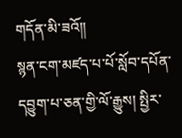གདོན་མི་ཟའོ།།
སྙན་ངག་མཛད་པ་པོ་སློབ་དཔོན་དབྱུག་པ་ཅན་གྱི་ལོ་རྒྱུས། སྤྱིར་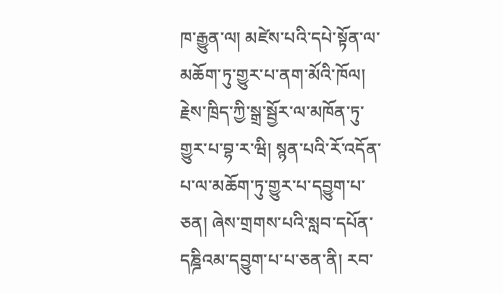ཁ་རྒྱུན་ལ། མཛེས་པའི་དཔེ་སྟོན་ལ་མཆོག་ཏུ་གྱུར་པ་ནག་མོའི་ཁོལ། རྗེས་ཁྲིད་ཀྱི་སྒྲ་སྦྱོར་ལ་མཁོན་ཏུ་གྱུར་པ་བྷ་ར་ཝི། སྙན་པའི་རོ་འདོན་པ་ལ་མཆོག་ཏུ་གྱུར་པ་དབྱུག་པ་ཅན། ཞེས་གྲགས་པའི་སླབ་དཔོན་དཎྜིའམ་དབྱུག་པ་པ་ཅན་ནི། རབ་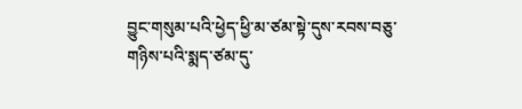བྱུང་གསུམ་པའི་ཕྱེད་ཕྱི་མ་ཙམ་སྟེ་དུས་རབས་བཅུ་གཉིས་པའི་སྨད་ཙམ་དུ་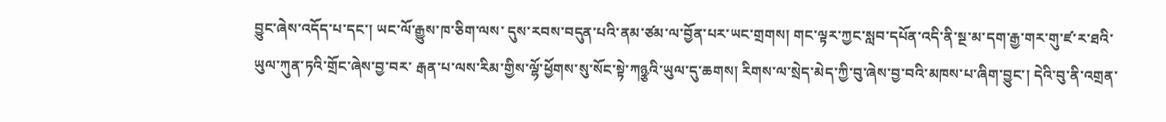བྱུང་ཞེས་འདོད་པ་དང་། ཡང་ལོ་རྒྱུས་ཁ་ཅིག་ལས་ དུས་རབས་བདུན་པའི་ནམ་ཙམ་ལ་བྱོན་པར་ཡང་གྲགས། གང་ལྟར་ཀྱང་སླབ་དཔོན་འདི་ནི་སྔ་མ་དག་རྒྱ་གར་གུ་ཛ་ར་ཐའི་ཡུལ་ཀུན་ཏའི་གྲོང་ཞེས་བྱ་བར་ རྒན་པ་ལས་རིམ་གྱིས་ལྷོ་ཕྱོགས་སུ་སོང་སྟེ་ཀཉྩའི་ཡུལ་དུ་ཆགས། རིགས་ལ་སྲེད་མེད་ཀྱི་བུ་ཞེས་བྱ་བའི་མཁས་པ་ཞིག་བྱུང་། དེའི་བུ་ནི་འགྲན་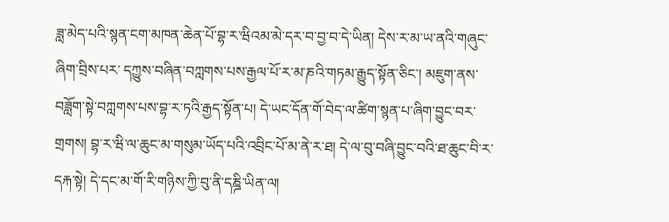ཟླ་མེད་པའི་སྙན་ངག་མཁན་ཆེན་པོ་བྷ་ར་ཝིའམ་མེ་དར་བ་བྱ་བ་དེ་ཡིན། དེས་ར་མ་ཡ་ནའི་གཞུང་ཞིག་བྲིས་པར་ དཀྱུས་བཞིན་བཀླགས་པས་རྒྱལ་པོ་ར་མ་ཎའི་གཏམ་རྒྱུད་སྟོན་ཅིང་། མཇུག་ནས་བཟློག་སྟེ་བཀླགས་པས་བྷ་ར་ཏའི་རྒྱད་སྟོན་པ། དེ་ཡང་དོན་གོ་བེད་ལ་ཚིག་སྙན་པ་ཞིག་བྱུང་བར་གྲགས། བྷ་ར་ཝི་ལ་ཆུང་མ་གསུམ་ཡོད་པའི་འབྲིང་པོ་མ་ནེ་ར་ཐ། དེ་ལ་བུ་བཞི་བྱུང་བའི་ཐ་ཆུང་བི་ར་དརྐ་སྟེ། དེ་དང་མ་གོ་རི་གཉིས་ཀྱི་བུ་ནི་དཎྜི་ཡིན་ལ།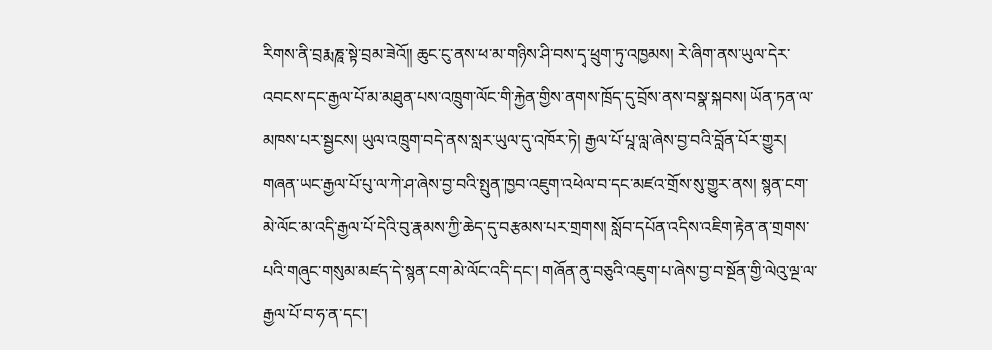རིགས་ནི་བྲརྨཎཱ་སྟེ་བྲམ་ཟེའོ།། ཆུང་ངུ་ནས་ཕ་མ་གཉིས་ཤི་བས་དྭ་ཕྲུག་ཏུ་འཁྱམས། རེ་ཞིག་ནས་ཡུལ་དེར་འབངས་དང་རྒྱལ་པོ་མ་མཐུན་པས་འཁྲུག་ལོང་གི་རྐྱེན་གྱིས་ནགས་ཁྲོད་དུ་བྲོས་ནས་བསྣ་སྐབས། ཡོན་ཏན་ལ་མཁས་པར་སྦྱངས། ཡུལ་འཁྲུག་བདེ་ནས་སླར་ཡུལ་དུ་འཁོར་ཏེ། རྒྱལ་པོ་པཱ་ལླ་ཞེས་བྱ་བའི་བློན་པོར་གྱུར། གཞན་ཡང་རྒྱལ་པོ་པུ་ལ་ཀེ་ཤ་ཞེས་བྱ་བའི་སྤུན་ཁྱབ་འཇུག་འཕེལ་བ་དང་མཛའ་གྲོས་སུ་གྱུར་ནས། སྙན་ངག་མེ་ལོང་མ་འདི་རྒྱལ་པོ་དེའི་བུ་རྣམས་ཀྱི་ཆེད་དུ་བརྩམས་པར་གྲགས། སློབ་དཔོན་འདིས་འཇིག་རྟེན་ན་གྲགས་པའི་གཞུང་གསུམ་མཛད་དེ་སྙན་ངག་མེ་ལོང་འདི་དང་། གཞོན་ནུ་བཅུའི་འཇུག་པ་ཞེས་བྱ་བ་སྔོན་གྱི་ལེའུ་ལྔ་ལ་རྒྱལ་པོ་བ་ཧ་ན་དང་།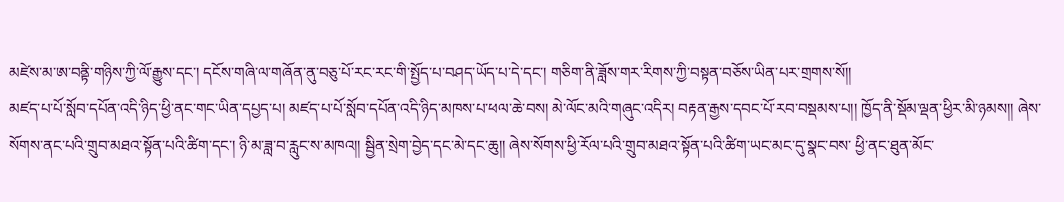མཛེས་མ་ཨ་བནྟི་གཉིས་ཀྱི་ལོ་རྒྱུས་དང་། དངོས་གཞི་ལ་གཞོན་ནུ་བཅུ་པོ་རང་རང་གི་སྤྱོད་པ་བཤད་ཡོད་པ་དེ་དང་། གཅིག་ནི་ཟློས་གར་རིགས་ཀྱི་བསྟན་བཅོས་ཡིན་པར་གྲགས་སོ།།
མཛད་པ་པོ་སློབ་དཔོན་འདི་ཉིད་ཕྱི་ནང་གང་ཡིན་དཔྱད་པ། མཛད་པ་པོ་སློབ་དཔོན་འདི་ཉིད་མཁས་པ་ཕལ་ཆེ་བས། མེ་ལོང་མའི་གཞུང་འདིར། བརྟན་རྒྱས་དབང་པོ་རབ་བསྡམས་པ།། ཁྱོད་ནི་སྡོམ་ལྡན་ཕྱིར་མི་ཉམས།། ཞེས་སོགས་ནང་པའི་གྲུབ་མཐའ་སྟོན་པའི་ཚིག་དང་། ཉི་མ་ཟླ་བ་རླུང་ས་མཁའ།། སྦྱིན་སྲེག་བྱེད་དང་མེ་དང་ཆུ།། ཞེས་སོགས་ཕྱི་རོལ་པའི་གྲུབ་མཐའ་སྟོན་པའི་ཚིག་ཡང་མང་དུ་སྣང་བས་ ཕྱི་ནང་ཐུན་མོང་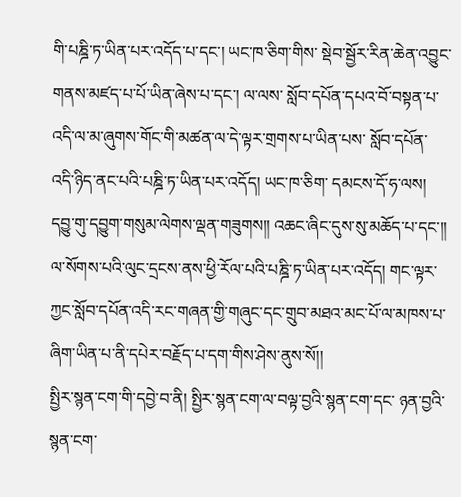གི་པཎྜི་ཏ་ཡིན་པར་འདོད་པ་དང་། ཡང་ཁ་ཅིག་གིས་ སྡེབ་སྦྱོར་རིན་ཆེན་འབྱུང་གནས་མཛད་པ་པོ་ཡིན་ཞེས་པ་དང་། ལ་ལས་ སློབ་དཔོན་དཔའ་བོ་བསྟན་པ་འདི་ལ་མ་ཞུགས་གོང་གི་མཚན་ལ་དེ་ལྟར་གྲགས་པ་ཡིན་པས་ སློབ་དཔོན་འདི་ཉིད་ནང་པའི་པཎྜི་ཏ་ཡིན་པར་འདོད། ཡང་ཁ་ཅིག་ དམངས་དོ་ཧ་ལས། དབྱུ་གུ་དབྱུག་གསུམ་ལེགས་ལྡན་གཟུགས།། འཆང་ཞིང་དུས་སུ་མཆོད་པ་དང་།། ལ་སོགས་པའི་ལུང་དྲངས་ནས་ཕྱི་རོལ་པའི་པཎྜི་ཏ་ཡིན་པར་འདོད། གང་ལྟར་ཀྱང་སློབ་དཔོན་འདི་རང་གཞན་གྱི་གཞུང་དང་གྲུབ་མཐའ་མང་པོ་ལ་མཁས་པ་ཞིག་ཡིན་པ་ནི་དཔེར་བརྗོད་པ་དག་གིས་ཤེས་ནུས་སོ།།
སྤྱིར་སྙན་ངག་གི་དབྱེ་བ་ནི། སྤྱིར་སྙན་ངག་ལ་བལྟ་བྱའི་སྙན་ངག་དང་ ཉན་བྱའི་སྙན་ངག་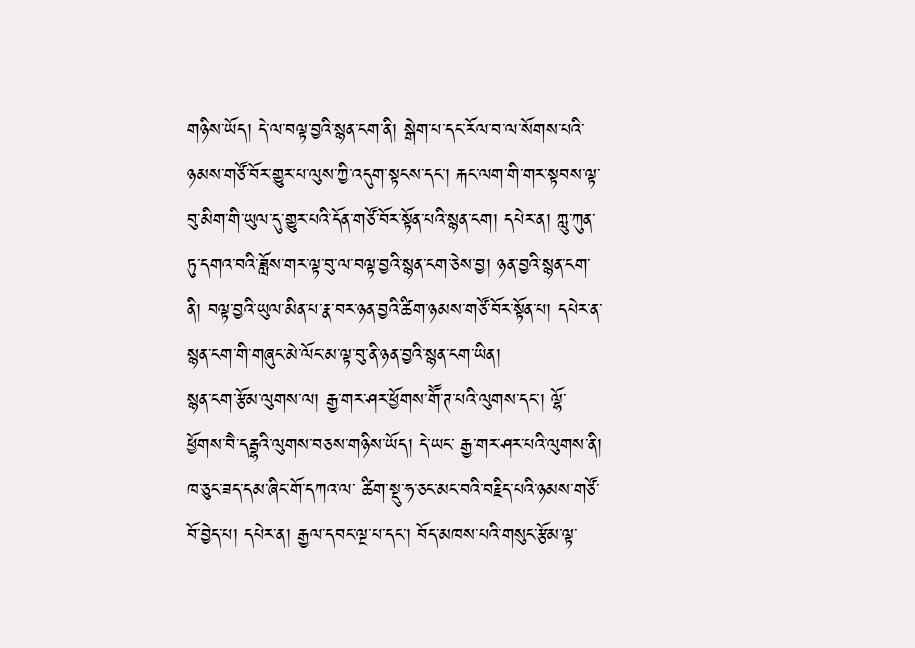གཉིས་ཡོད། དེ་ལ་བལྟ་བྱའི་སྙན་ངག་ནི། སྒེག་པ་དང་རོལ་བ་ལ་སོགས་པའི་ཉམས་གཙོ་བོར་གྱུར་པ་ལུས་ཀྱི་འདུག་སྟངས་དང་། རྐང་ལག་གི་གར་སྟབས་ལྟ་བུ་མིག་གི་ཡུལ་དུ་གྱུར་པའི་དོན་གཙོ་བོར་སྟོན་པའི་སྙན་ངག། དཔེར་ན། ཀླུ་ཀུན་ཏུ་དགའ་བའི་ཟློས་གར་ལྟ་བུ་ལ་བལྟ་བྱའི་སྙན་ངག་ཅེས་བྱ། ཉན་བྱའི་སྙན་ངག་ནི། བལྟ་བྱའི་ཡུལ་མིན་པ་རྣ་བར་ཉན་བྱའི་ཚིག་ཉམས་གཙོ་བོར་སྟོན་པ། དཔེར་ན་སྙན་ངག་གི་གཞུང་མེ་ལོང་མ་ལྟ་བུ་ནི་ཉན་བྱའི་སྙན་ངག་ཡིན།
སྙན་ངག་རྩོམ་ལུགས་ལ། རྒྱ་གར་ཤར་ཕྱོགས་གཽ་ཊ་པའི་ལུགས་དང་། ལྷོ་ཕྱོགས་བཻ་དརྦྷའི་ལུགས་བཅས་གཉིས་ཡོད། དེ་ཡང་ རྒྱ་གར་ཤར་པའི་ལུགས་ནི། ཁ་ཅུང་ཟད་དམ་ཞིང་གོ་དཀའ་ལ་ ཚིག་སྡུ་ཧ་ཅང་མང་བའི་བརྗིད་པའི་ཉམས་གཙོ་བོ་བྱེད་པ། དཔེར་ན། རྒྱལ་དབང་ལྔ་པ་དང་། བོད་མཁས་པའི་གསུང་རྩོམ་ལྟ་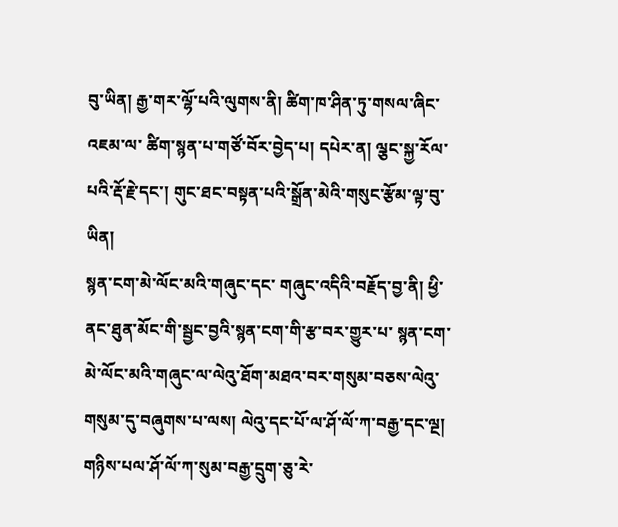བུ་ཡིན། རྒྱ་གར་ལྷོ་པའི་ལུགས་ནི། ཚིག་ཁ་ཤིན་ཏུ་གསལ་ཞིང་འཇམ་ལ་ ཚིག་སྙན་པ་གཙོ་བོར་བྱེད་པ། དཔེར་ན། ལྕང་སྐྱ་རོལ་པའི་རྡོ་རྗེ་དང་། གུང་ཐང་བསྟན་པའི་སྒྲོན་མེའི་གསུང་རྩོམ་ལྟ་བུ་ཡིན།
སྙན་ངག་མེ་ལོང་མའི་གཞུང་དང་ གཞུང་འདིའི་བརྗོད་བྱ་ནི། ཕྱི་ནང་ཐུན་མོང་གི་སྦྱང་བྱའི་སྙན་ངག་གི་རྩ་བར་གྱུར་པ་ སྙན་ངག་མེ་ལོང་མའི་གཞུང་ལ་ལེའུ་ཐོག་མཐའ་བར་གསུམ་བཅས་ལེའུ་གསུམ་དུ་བཞུགས་པ་ལས། ལེའུ་དང་པོ་ལ་ཤོ་ལོ་ཀ་བརྒྱ་དང་ལྔ། གཉིས་པལ་ཤོ་ལོ་ཀ་སུམ་བརྒྱ་དྲུག་ཅུ་རེ་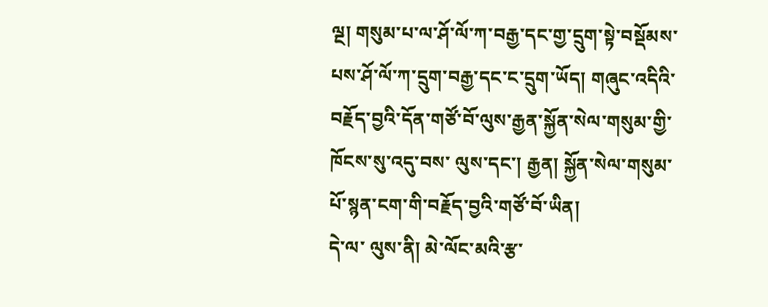ལྔ། གསུམ་པ་ལ་ཤོ་ལོ་ཀ་བརྒྱ་དང་གྱ་དྲུག་སྟེ་བསྡོམས་པས་ཤོ་ལོ་ཀ་དྲུག་བརྒྱ་དང་ང་དྲུག་ཡོད། གཞུང་འདིའི་བརྗོད་བྱའི་དོན་གཙོ་བོ་ལུས་རྒྱན་སྐྱོན་སེལ་གསུམ་གྱི་ཁོངས་སུ་འདུ་བས་ ལུས་དང་། རྒྱན། སྐྱོན་སེལ་གསུམ་པོ་སྙན་ངག་གི་བརྗོད་བྱའི་གཙོ་བོ་ཡིན།
དེ་ལ་ ལུས་ནི། མེ་ལོང་མའི་རྩ་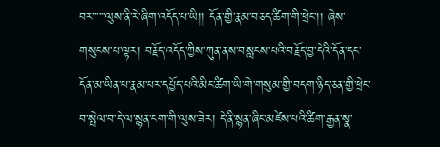བར་་་་་་ལུས་ནི་རེ་ཞིག་འདོད་པ་ཡི།། དོན་གྱི་རྣམ་བཅད་ཚིག་གི་ཕྲེང་།། ཞེས་གསུངས་པ་ལྟར། བརྗོད་འདོད་ཀྱིས་ཀུན་ནས་བསླངས་པའི་བརྗོད་བྱ་དེའི་དོན་དང་དོན་མ་ཡིན་པ་རྣམ་པར་དཔྱོད་པའི་མིང་ཚིག་ཡི་གེ་གསུམ་གྱི་བདག་ཉིད་ཅན་གྱི་ཕྲེང་བ་སྤེལ་བ་དེ་ལ་སྙན་ངག་གི་ལུས་ཟེར། དེ་ནི་སྙན་ཞིང་མཛེས་པའི་ཚིག་རྒྱན་སྣ་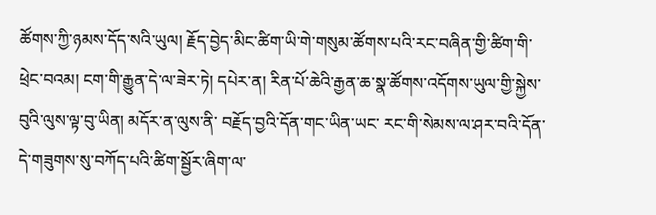ཚོགས་ཀྱི་ཉམས་དོད་སའི་ཡུལ། རྗོད་བྱེད་མིང་ཚིག་ཡི་གེ་གསུམ་ཚོགས་པའི་རང་བཞིན་གྱི་ཚིག་གི་ཕྲེང་བའམ། ངག་གི་རྒྱུན་དེ་ལ་ཟེར་ཏེ། དཔེར་ན། རིན་པོ་ཆེའི་རྒྱན་ཆ་སྣ་ཚོགས་འདོགས་ཡུལ་གྱི་སྐྱེས་བུའི་ལུས་ལྟ་བུ་ཡིན། མདོར་ན་ལུས་ནི་ བརྗོད་བྱའི་དོན་གང་ཡིན་ཡང་ རང་གི་སེམས་ལ་ཤར་བའི་དོན་དེ་གཟུགས་སུ་བཀོད་པའི་ཚིག་སྦྱོར་ཞིག་ལ་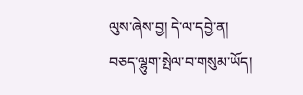ལུས་ཞེས་བྱ། དེ་ལ་དབྱེ་ན། བཅད་ལྷུག་སྤེལ་བ་གསུམ་ཡོད།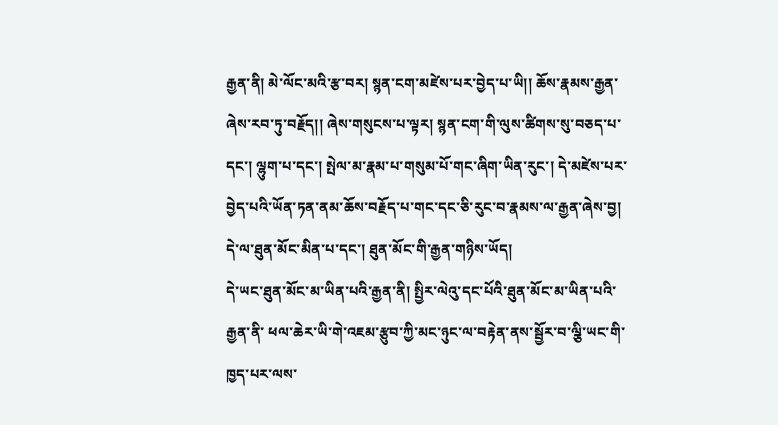རྒྱན་ནི། མེ་ལོང་མའི་རྩ་བར། སྙན་ངག་མཛེས་པར་བྱེད་པ་ཡི།། ཆོས་རྣམས་རྒྱན་ཞེས་རབ་ཏུ་བརྗོད།། ཞེས་གསུངས་པ་ལྟར། སྙན་ངག་གི་ལུས་ཚིགས་སུ་བཅད་པ་དང་། ལྷུག་པ་དང་། སྤེལ་མ་རྣམ་པ་གསུམ་པོ་གང་ཞིག་ཡིན་རུང་། དེ་མཛེས་པར་བྱེད་པའི་ཡོན་ཏན་ནམ་ཆོས་བརྗོད་པ་གང་དང་ཅི་རུང་བ་རྣམས་ལ་རྒྱན་ཞེས་བྱ། དེ་ལ་ཐུན་མོང་མིན་པ་དང་། ཐུན་མོང་གི་རྒྱན་གཉིས་ཡོད།
དེ་ཡང་ཐུན་མོང་མ་ཡིན་པའི་རྒྱན་ནི། སྤྱིར་ལེའུ་དང་པོའི་ཐུན་མོང་མ་ཡིན་པའི་རྒྱན་ནི་ ཕལ་ཆེར་ཡི་གེ་འཇམ་རྩུབ་ཀྱི་མང་ཉུང་ལ་བརྟེན་ནས་སྦྱོར་བ་ལྕི་ཡང་གི་ཁྱད་པར་ལས་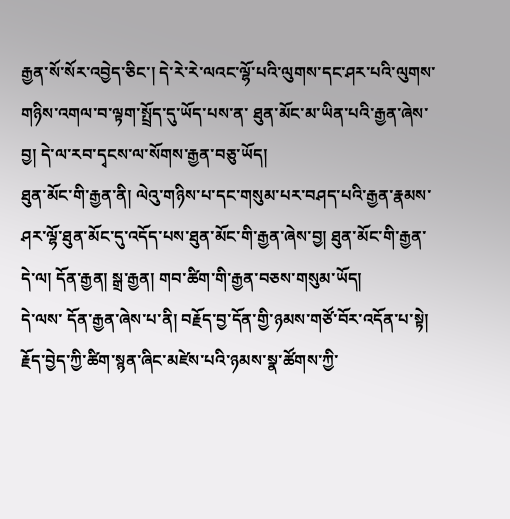རྒྱན་སོ་སོར་འབྱེད་ཅིང་། དེ་རེ་རེ་ལའང་ལྷོ་པའི་ལུགས་དང་ཤར་པའི་ལུགས་གཉིས་འགལ་བ་ལྟག་སྤྲོད་དུ་ཡོད་པས་ན་ ཐུན་མོང་མ་ཡིན་པའི་རྒྱན་ཞེས་བྱ། དེ་ལ་རབ་དྭངས་ལ་སོགས་རྒྱན་བཅུ་ཡོད།
ཐུན་མོང་གི་རྒྱན་ནི། ལེའུ་གཉིས་པ་དང་གསུམ་པར་བཤད་པའི་རྒྱན་རྣམས་ ཤར་ལྷོ་ཐུན་མོང་དུ་འདོད་པས་ཐུན་མོང་གི་རྒྱན་ཞེས་བྱ། ཐུན་མོང་གི་རྒྱན་དེ་ལ། དོན་རྒྱན། སྒྲ་རྒྱན། གབ་ཚིག་གི་རྒྱན་བཅས་གསུམ་ཡོད།
དེ་ལས་ དོན་རྒྱན་ཞེས་པ་ནི། བརྗོད་བྱ་དོན་གྱི་ཉམས་གཙོ་བོར་འདོན་པ་སྟེ། རྗོད་བྱེད་ཀྱི་ཚིག་སྙན་ཞིང་མཛེས་པའི་ཉམས་སྣ་ཚོགས་ཀྱི་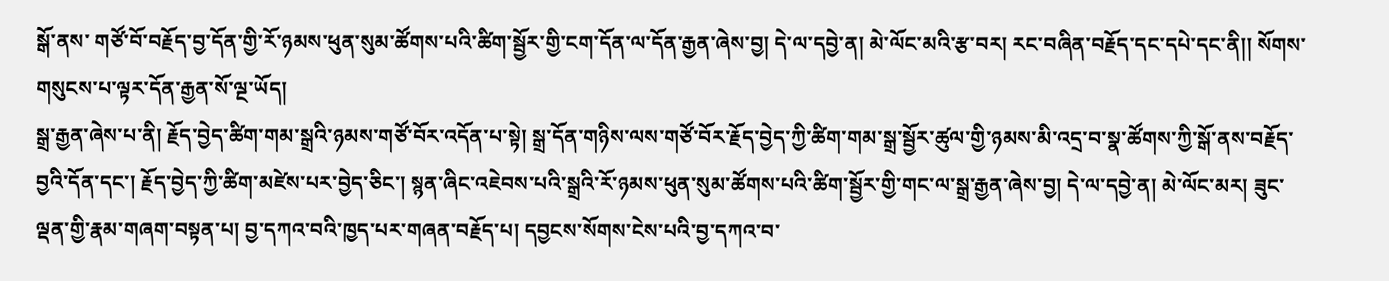སྒོ་ནས་ གཙོ་བོ་བརྗོད་བྱ་དོན་གྱི་རོ་ཉམས་ཕུན་སུམ་ཚོགས་པའི་ཚིག་སྦྱོར་གྱི་ངག་དོན་ལ་དོན་རྒྱན་ཞེས་བྱ། དེ་ལ་དབྱེ་ན། མེ་ལོང་མའི་རྩ་བར། རང་བཞིན་བརྗོད་དང་དཔེ་དང་ནི།། སོགས་གསུངས་པ་ལྟར་དོན་རྒྱན་སོ་ལྔ་ཡོད།
སྒྲ་རྒྱན་ཞེས་པ་ནི། རྗོད་བྱེད་ཚིག་གམ་སྒྲའི་ཉམས་གཙོ་བོར་འདོན་པ་སྟེ། སྒྲ་དོན་གཉིས་ལས་གཙོ་བོར་རྗོད་བྱེད་ཀྱི་ཚིག་གམ་སྒྲ་སྦྱོར་ཚུལ་གྱི་ཉམས་མི་འདྲ་བ་སྣ་ཚོགས་ཀྱི་སྒོ་ནས་བརྗོད་བྱའི་དོན་དང་། རྗོད་བྱེད་ཀྱི་ཚིག་མཛེས་པར་བྱེད་ཅིང་། སྙན་ཞིང་འཇེབས་པའི་སྒྲའི་རོ་ཉམས་ཕུན་སུམ་ཚོགས་པའི་ཚིག་སྦྱོར་གྱི་གང་ལ་སྒྲ་རྒྱན་ཞེས་བྱ། དེ་ལ་དབྱེ་ན། མེ་ལོང་མར། ཟུང་ལྡན་གྱི་རྣམ་གཞག་བསྟན་པ། བྱ་དཀའ་བའི་ཁྱད་པར་གཞན་བརྗོད་པ། དབྱངས་སོགས་ངེས་པའི་བྱ་དཀའ་བ་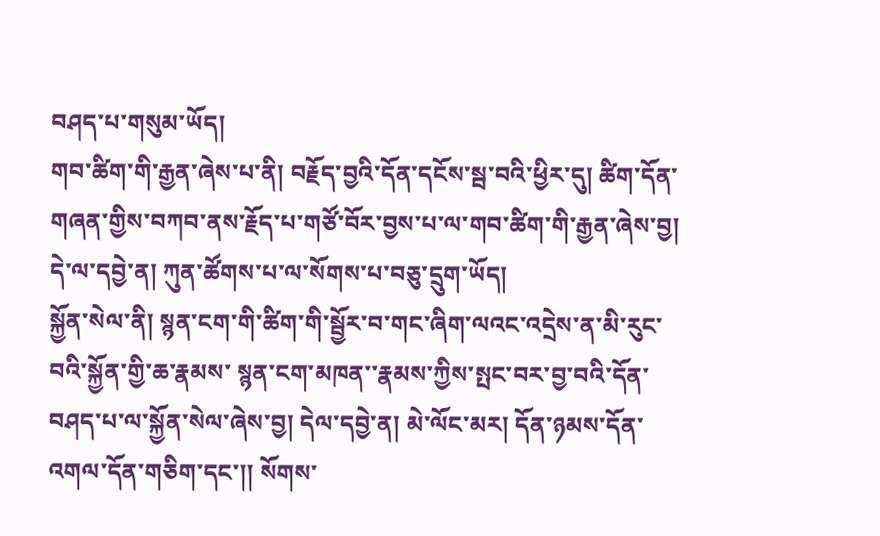བཤད་པ་གསུམ་ཡོད།
གབ་ཚིག་གི་རྒྱན་ཞེས་པ་ནི། བརྗོད་བྱའི་དོན་དངོས་སྦ་བའི་ཕྱིར་དུ། ཚིག་དོན་གཞན་གྱིས་བཀབ་ནས་རྗོད་པ་གཙོ་བོར་བྱས་པ་ལ་གབ་ཚིག་གི་རྒྱན་ཞེས་བྱ། དེ་ལ་དབྱེ་ན། ཀུན་ཚོགས་པ་ལ་སོགས་པ་བཅུ་དྲུག་ཡོད།
སྐྱོན་སེལ་ནི། སྙན་ངག་གི་ཚིག་གི་སྦྱོར་བ་གང་ཞིག་ལའང་འདྲེས་ན་མི་རུང་བའི་སྐྱོན་གྱི་ཆ་རྣམས་ སྙན་ངག་མཁན་་རྣམས་ཀྱིས་སྤང་བར་བྱ་བའི་དོན་བཤད་པ་ལ་སྐྱོན་སེལ་ཞེས་བྱ། དེལ་དབྱེ་ན། མེ་ལོང་མར། དོན་ཉམས་དོན་འགལ་དོན་གཅིག་དང་།། སོགས་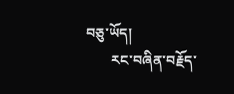བཅུ་ཡོད།
       རང་བཞིན་བརྗོད་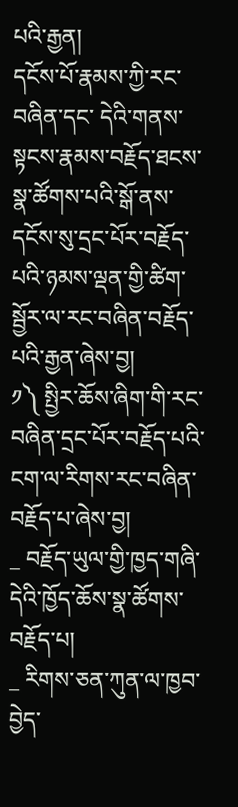པའི་རྒྱན།
དངོས་པོ་རྣམས་ཀྱི་རང་བཞིན་དང་ དེའི་གནས་སྟངས་རྣམས་བརྗོད་ཐངས་སྣ་ཚོགས་པའི་སྒོ་ནས་ དངོས་སུ་དྲང་པོར་བརྗོད་པའི་ཉམས་ལྡན་གྱི་ཚིག་སྦྱོར་ལ་རང་བཞིན་བརྗོད་པའི་རྒྱན་ཞེས་བྱ།
༡༽ སྤྱིར་ཆོས་ཞིག་གི་རང་བཞིན་དྲང་པོར་བརྗོད་པའི་ངག་ལ་རིགས་རང་བཞིན་བརྗོད་པ་ཞེས་བྱ།
_ བརྗོད་ཡུལ་གྱི་ཁྱད་གཞི་དེའི་ཁྱོད་ཆོས་སྣ་ཚོགས་བརྗོད་པ།
_ རིགས་ཅན་ཀུན་ལ་ཁྱབ་བྱེད་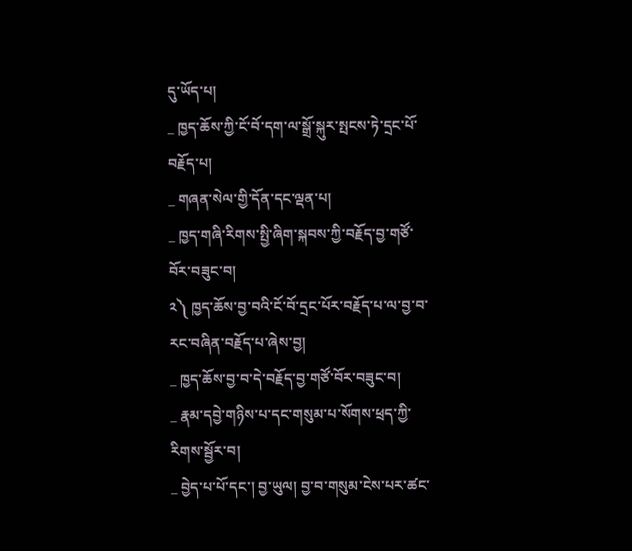དུ་ཡོད་པ།
_ ཁྱད་ཆོས་ཀྱི་ངོ་བོ་དག་ལ་སྒྲོ་སྐུར་སྤངས་ཏེ་དྲང་པོ་བརྗོད་པ།
_ གཞན་སེལ་གྱི་དོན་དང་ལྡན་པ།
_ ཁྱད་གཞི་རིགས་སྤྱི་ཞིག་སྐབས་ཀྱི་བརྗོད་བྱ་གཙོ་བོར་བཟུང་བ།
༢༽ ཁྱད་ཆོས་བྱ་བའི་ངོ་བོ་དྲང་པོར་བརྗོད་པ་ལ་བྱ་བ་རང་བཞིན་བརྗོད་པ་ཞེས་བྱ།
_ ཁྱད་ཆོས་བྱ་བ་དེ་བརྗོད་བྱ་གཙོ་བོར་བཟུང་བ།
_ རྣམ་དབྱེ་གཉིས་པ་དང་གསུམ་པ་སོགས་ཕྲད་ཀྱི་རིགས་སྦྱོར་བ།
_ བྱེད་པ་པོ་དང་། བྱ་ཡུལ། བྱ་བ་གསུམ་ངེས་པར་ཚང་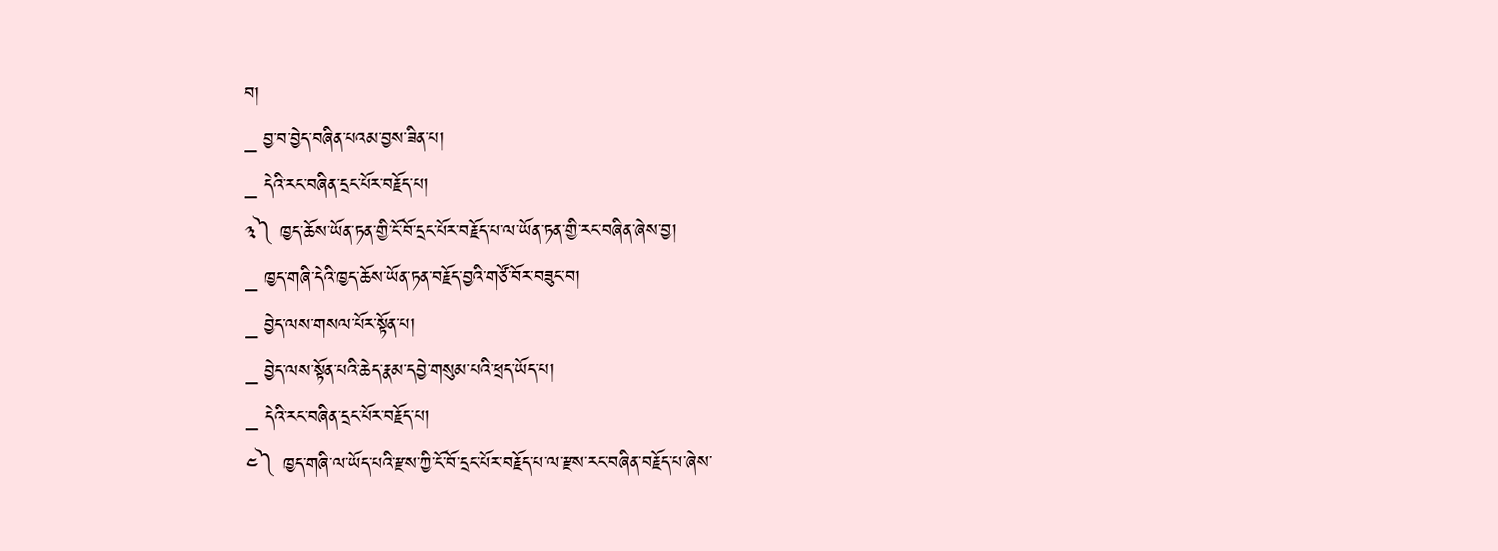བ།
_ བྱ་བ་བྱེད་བཞིན་པའམ་བྱས་ཟིན་པ།
_ དེའི་རང་བཞིན་དྲང་པོར་བརྗོད་པ།
༣༽ ཁྱད་ཆོས་ཡོན་ཏན་གྱི་ངོ་བོ་དྲང་པོར་བརྗོད་པ་ལ་ཡོན་ཏན་གྱི་རང་བཞིན་ཞེས་བྱ།
_ ཁྱད་གཞི་དེའི་ཁྱད་ཆོས་ཡོན་ཏན་བརྗོད་བྱའི་གཙོ་བོར་བཟུང་བ།
_ བྱེད་ལས་གསལ་པོར་སྟོན་པ།
_ བྱེད་ལས་སྟོན་པའི་ཆེད་རྣམ་དབྱེ་གསུམ་པའི་ཕྲད་ཡོད་པ།
_ དེའི་རང་བཞིན་དྲང་པོར་བརྗོད་པ།
༤༽ ཁྱད་གཞི་ལ་ཡོད་པའི་རྫས་ཀྱི་ངོ་བོ་དྲང་པོར་བརྗོད་པ་ལ་རྫས་རང་བཞིན་བརྗོད་པ་ཞེས་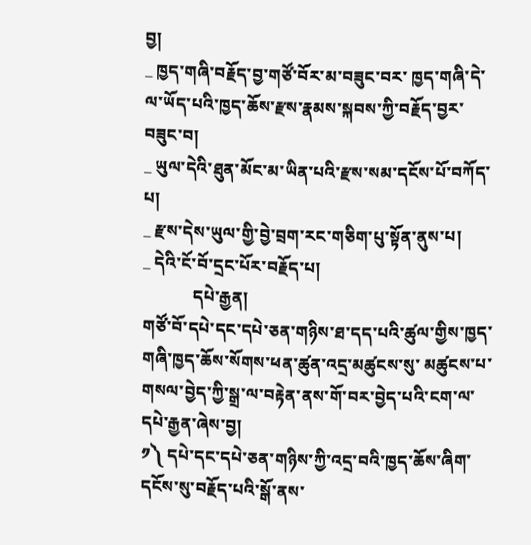བྱ།
_ ཁྱད་གཞི་བརྗོད་བྱ་གཙོ་བོར་མ་བཟུང་བར་ ཁྱད་གཞི་དེ་ལ་ཡོད་པའི་ཁྱད་ཆོས་རྫས་རྣམས་སྐབས་ཀྱི་བརྗོད་བྱར་བཟུང་བ།
_ ཡུལ་དེའི་ཐུན་མོང་མ་ཡིན་པའི་རྫས་སམ་དངོས་པོ་བཀོད་པ།
_ རྫས་དེས་ཡུལ་གྱི་བྱེ་བྲག་རང་གཅིག་པུ་སྟོན་ནུས་པ།
_ དེའི་ངོ་བོ་དྲང་པོར་བརྗོད་པ།
            དཔེ་རྒྱན།
གཙོ་བོ་དཔེ་དང་དཔེ་ཅན་གཉིས་ཐ་དད་པའི་ཚུལ་གྱིས་ཁྱད་གཞི་ཁྱད་ཆོས་སོགས་ཕན་ཚུན་འདྲ་མཚུངས་སུ་ མཚུངས་པ་གསལ་བྱེད་ཀྱི་སྒྲ་ལ་བརྟེན་ནས་གོ་བར་བྱེད་པའི་ངག་ལ་དཔེ་རྒྱན་ཞེས་བྱ།
༡༽ དཔེ་དང་དཔེ་ཅན་གཉིས་ཀྱི་འདྲ་བའི་ཁྱད་ཆོས་ཞིག་དངོས་སུ་བརྗོད་པའི་སྒོ་ནས་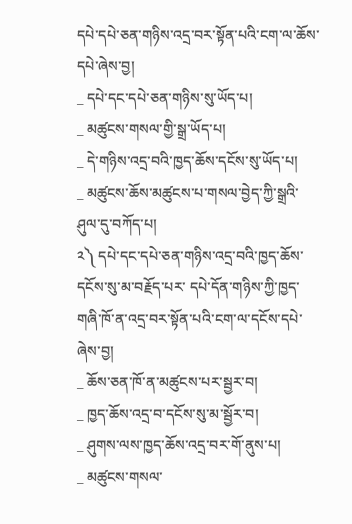དཔེ་དཔེ་ཅན་གཉིས་འདྲ་བར་སྟོན་པའི་ངག་ལ་ཆོས་དཔེ་ཞེས་བྱ།
_ དཔེ་དང་དཔེ་ཅན་གཉིས་སུ་ཡོད་པ།
_ མཚུངས་གསལ་གྱི་སྒྲ་ཡོད་པ།
_ དེ་གཉིས་འདྲ་བའི་ཁྱད་ཆོས་དངོས་སུ་ཡོད་པ།
_ མཚུངས་ཆོས་མཚུངས་པ་གསལ་བྱེད་ཀྱི་སྒྲའི་ཤུལ་དུ་བཀོད་པ།
༢༽ དཔེ་དང་དཔེ་ཅན་གཉིས་འདྲ་བའི་ཁྱད་ཆོས་དངོས་སུ་མ་བརྗོད་པར་ དཔེ་དོན་གཉིས་ཀྱི་ཁྱད་གཞི་ཁོ་ན་འདྲ་བར་སྟོན་པའི་ངག་ལ་དངོས་དཔེ་ཞེས་བྱ།
_ ཆོས་ཅན་ཁོ་ན་མཚུངས་པར་སྦྱར་བ།
_ ཁྱད་ཆོས་འདྲ་བ་དངོས་སུ་མ་སྦྱོར་བ།
_ ཤུགས་ལས་ཁྱད་ཆོས་འདྲ་བར་གོ་ནུས་པ།
_ མཚུངས་གསལ་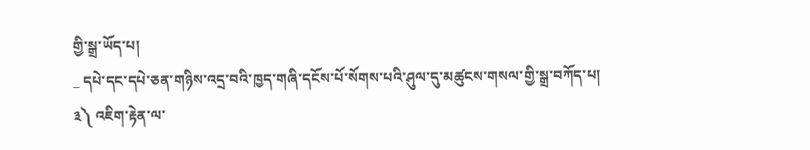གྱི་སྒྲ་ཡོད་པ།
_ དཔེ་དང་དཔེ་ཅན་གཉིས་འདྲ་བའི་ཁྱད་གཞི་དངོས་པོ་སོགས་པའི་ཤུལ་དུ་མཚུངས་གསལ་གྱི་སྒྲ་བཀོད་པ།
༣༽ འཇིག་རྟེན་ལ་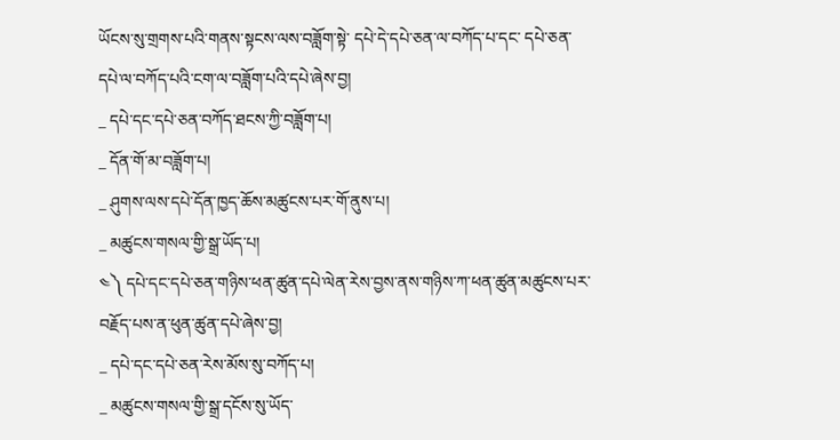ཡོངས་སུ་གྲགས་པའི་གནས་སྟངས་ལས་བཟློག་སྟེ་ དཔེ་དེ་དཔེ་ཅན་ལ་བཀོད་པ་དང་ དཔེ་ཅན་དཔེ་ལ་བཀོད་པའི་ངག་ལ་བཟློག་པའི་དཔེ་ཞེས་བྱ།
_ དཔེ་དང་དཔེ་ཅན་བཀོད་ཐངས་ཀྱི་བཟློག་པ།
_ དོན་གོ་མ་བཟློག་པ།
_ ཤུགས་ལས་དཔེ་དོན་ཁྱད་ཆོས་མཚུངས་པར་གོ་ནུས་པ།
_ མཚུངས་གསལ་གྱི་སྒྲ་ཡོད་པ།
༤༽ དཔེ་དང་དཔེ་ཅན་གཉིས་ཕན་ཚུན་དཔེ་ལེན་རེས་བྱས་ནས་གཉིས་ཀ་ཕན་ཚུན་མཚུངས་པར་བརྗོད་པས་ན་ཕུན་ཚུན་དཔེ་ཞེས་བྱ།
_ དཔེ་དང་དཔེ་ཅན་རེས་མོས་སུ་བཀོད་པ།
_ མཚུངས་གསལ་གྱི་སྒྲ་དངོས་སུ་ཡོད་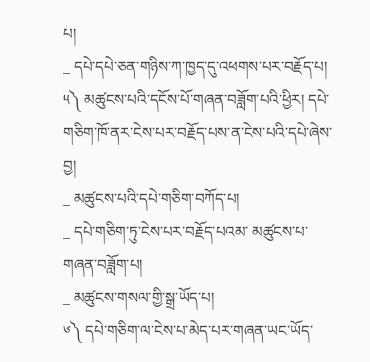པ།
_ དཔེ་དཔེ་ཅན་གཉིས་ཀ་ཁྱད་དུ་འཕགས་པར་བརྗོད་པ།
༥༽ མཚུངས་པའི་དངོས་པོ་གཞན་བཟློག་པའི་ཕྱིར། དཔེ་གཅིག་ཁོ་ནར་ངེས་པར་བརྗོད་པས་ན་ངེས་པའི་དཔེ་ཞེས་བྱ།
_ མཚུངས་པའི་དཔེ་གཅིག་བཀོད་པ།
_ དཔེ་གཅིག་ཏུ་ངེས་པར་བརྗོད་པའམ་ མཚུངས་པ་གཞན་བཟློག་པ།
_ མཚུངས་གསལ་གྱི་སྒྲ་ཡོད་པ།
༦༽ དཔེ་གཅིག་ལ་ངེས་པ་མེད་པར་གཞན་ཡང་ཡོད་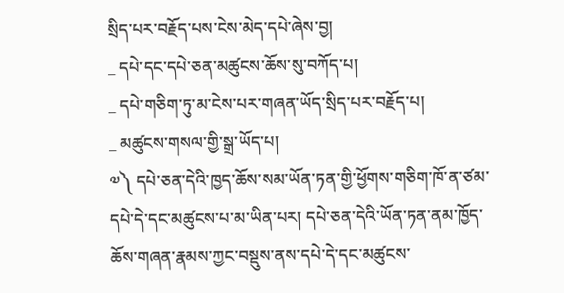སྲིད་པར་བརྗོད་པས་ངེས་མེད་དཔེ་ཞེས་བྱ།
_ དཔེ་དང་དཔེ་ཅན་མཚུངས་ཆོས་སུ་བཀོད་པ།
_ དཔེ་གཅིག་ཏུ་མ་ངེས་པར་གཞན་ཡོད་སྲིད་པར་བརྗོད་པ།
_ མཚུངས་གསལ་གྱི་སྒྲ་ཡོད་པ།
༧༽ དཔེ་ཅན་དེའི་ཁྱད་ཆོས་སམ་ཡོན་ཏན་གྱི་ཕྱོགས་གཅིག་ཁོ་ན་ཙམ་དཔེ་དེ་དང་མཚུངས་པ་མ་ཡིན་པར། དཔེ་ཅན་དེའི་ཡོན་ཏན་ནམ་ཁྱོད་ཆོས་གཞན་རྣམས་ཀྱང་བསྡུས་ནས་དཔེ་དེ་དང་མཚུངས་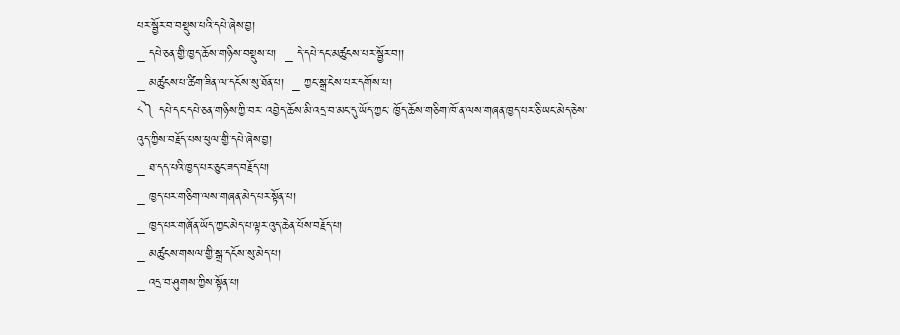པར་སྦྱོར་བ་བསྡུས་པའི་དཔེ་ཞེས་བྱ།
_ དཔེ་ཅན་གྱི་ཁྱད་ཆོས་གཉིས་བསྡུས་པ།  _ དེ་དཔེ་དང་མཚུངས་པར་སྦྱོར་བ།།
_ མཚུངས་པ་ཚིག་ཟིན་ལ་དངོས་སུ་ཐོན་པ།  _ ཀྱང་སྒྲ་ངེས་པར་དགོས་པ།
༨༽ དཔེ་དང་དཔེ་ཅན་གཉིས་ཀྱི་བར་ འབྱེད་ཆོས་མི་འདྲ་བ་མང་དུ་ཡོད་ཀྱང་ ཁྱོད་ཆོས་གཅིག་ཁོ་ན་ལས་གཞན་ཁྱད་པར་ཅི་ཡང་མེད་ཅེས་ འུད་ཀྱིས་བརྗོད་པས་ཕུལ་གྱི་དཔེ་ཞེས་བྱ།
_ ཐ་དད་པའི་ཁྱད་པར་ཅུང་ཟད་བརྗོད་པ།
_ ཁྱད་པར་གཅིག་ལས་གཞན་མེད་པར་སྟོན་པ།
_ ཁྱད་པར་གཞོན་ཡོད་ཀྱང་མེད་པ་ལྟར་འུད་ཆེན་པོས་བརྗོད་པ།
_ མཚུངས་གསལ་གྱི་སྒྲ་དངོས་སུ་མེད་པ།
_ འདྲ་བ་ཤུགས་ཀྱིས་སྟོན་པ།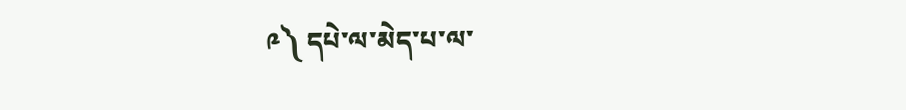༩༽ དཔེ་ལ་མེད་པ་ལ་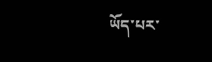ཡོད་པར་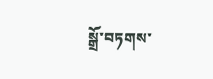སྒྲོ་བཏགས་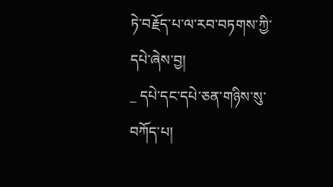ཏེ་བརྗོད་པ་ལ་རབ་བཏགས་ཀྱི་དཔེ་ཞེས་བྱ།
_ དཔེ་དང་དཔེ་ཅན་གཉིས་སུ་བཀོད་པ།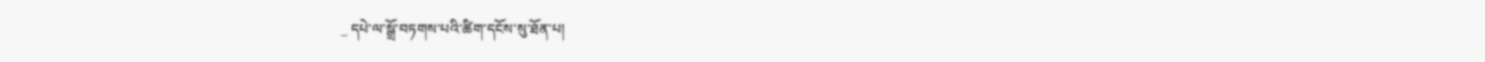_ དཔེ་ལ་སྒྲོ་བཏགས་པའི་ཚིག་དངོས་སུ་ཐོན་པ།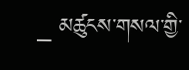_ མཚུངས་གསལ་གྱི་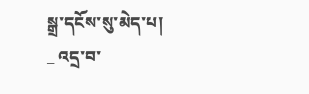སྒྲ་དངོས་སུ་མེད་པ།
_ འདྲ་བ་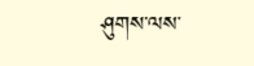ཤུགས་ལས་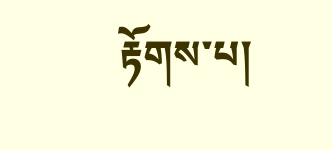རྟོགས་པ།